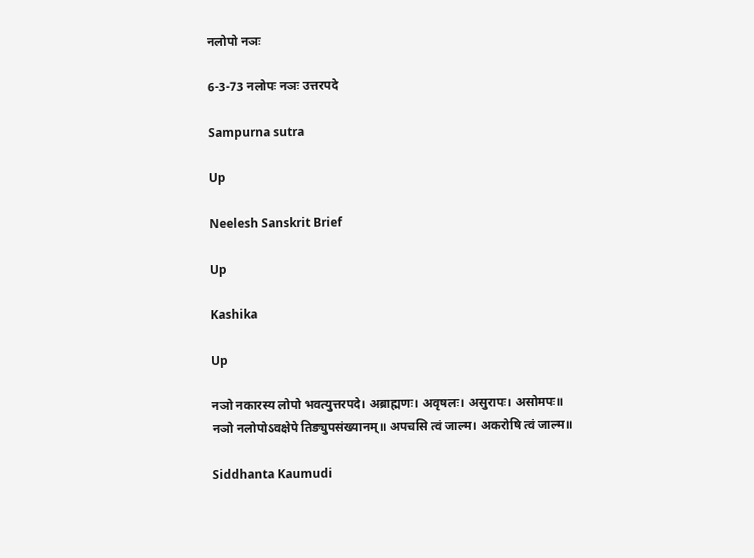नलोपो नञः

6-3-73 नलोपः नञः उत्तरपदे

Sampurna sutra

Up

Neelesh Sanskrit Brief

Up

Kashika

Up

नञो नकारस्य लोपो भवत्युत्तरपदे। अब्राह्मणः। अवृषलः। असुरापः। असोमपः॥ नञो नलोपोऽवक्षेपे तिङ्युपसंख्यानम्॥ अपचसि त्वं जाल्म। अकरोषि त्वं जाल्म॥

Siddhanta Kaumudi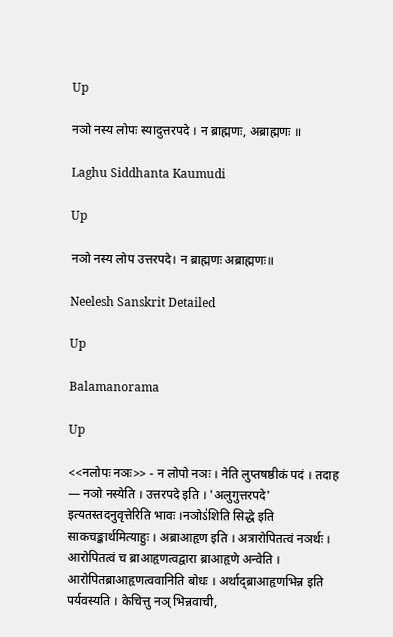Up

नञो नस्य लोपः स्यादुत्तरपदे । न ब्राह्मणः, अब्राह्मणः ॥

Laghu Siddhanta Kaumudi

Up

नञो नस्य लोप उत्तरपदे। न ब्राह्मणः अब्राह्मणः॥

Neelesh Sanskrit Detailed

Up

Balamanorama

Up

<<नलोपः नञः>> - न लोपो नञः । नेति लुप्तषष्ठीकं पदं । तदाह — नञो नस्येति । उत्तरपदे इति । 'अलुगुत्तरपदे' इत्यतस्तदनुवृत्तेरिति भावः ।नञोऽ॑शिति सिद्धे इति साकचङ्कार्थमित्याहुः । अब्राआहृण इति । अत्रारोपितत्वं नञर्थः । आरोपितत्वं च ब्राआहृणत्वद्वारा ब्राआहृणे अन्वेति । आरोपितब्राआहृणत्ववानिति बोधः । अर्थाद्ब्राआहृणभिन्न इति पर्यवस्यति । केचित्तु नञ् भिन्नवाची,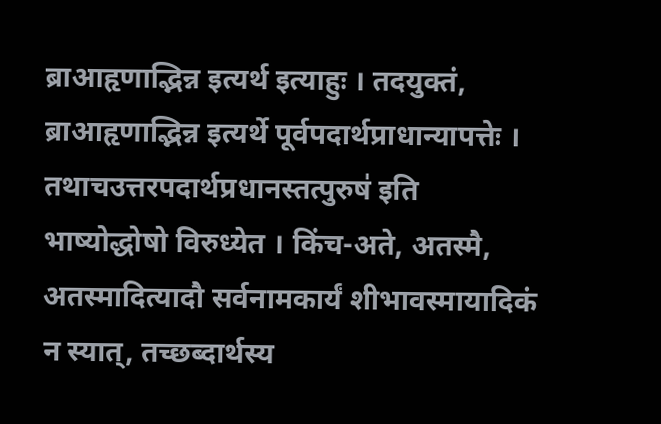ब्राआहृणाद्भिन्न इत्यर्थ इत्याहुः । तदयुक्तं, ब्राआहृणाद्भिन्न इत्यर्थे पूर्वपदार्थप्राधान्यापत्तेः । तथाचउत्तरपदार्थप्रधानस्तत्पुरुष॑ इति भाष्योद्धोषो विरुध्येत । किंच-अते, अतस्मै, अतस्मादित्यादौ सर्वनामकार्यं शीभावस्मायादिकं न स्यात्, तच्छब्दार्थस्य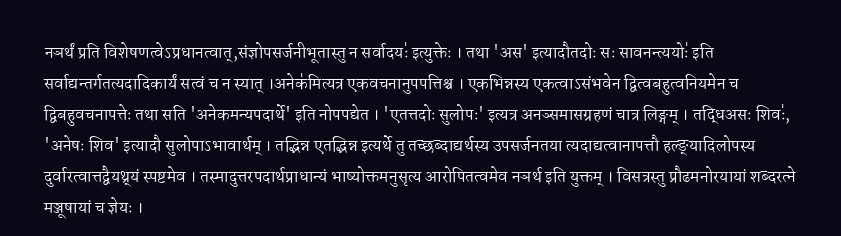नञर्थं प्रति विशेषणत्वेऽप्रधानत्वात्,संज्ञोपसर्जनीभूतास्तु न सर्वादयः॑ इत्युक्तेः । तथा 'अस' इत्यादौतदोः सः सावनन्त्ययोः॑ इति सर्वाद्यन्तर्गतत्यदादिकार्यं सत्वं च न स्यात् ।अनेक॑मित्यत्र एकवचनानुपपत्तिश्च । एकभिन्नस्य एकत्वाऽसंभवेन द्वित्वबहुत्वनियमेन च द्विबहुवचनापत्तेः तथा सति 'अनेकमन्यपदार्थे' इति नोपपद्येत । 'एतत्तदोः सुलोपः' इत्यत्र अनञ्समासग्रहणं चात्र लिङ्गम् । तद्धिअसः शिवः॑, 'अनेषः शिव' इत्यादौ सुलोपाऽभावार्थम् । तद्भिन्न एतद्भिन्न इत्यर्थे तु तच्छब्दाद्यर्थस्य उपसर्जनतया त्यदाद्यत्वानापत्तौ हल्ङ्यादिलोपस्य दुर्वारत्वात्तद्वैयथ्र्यं स्पष्टमेव । तस्मादुत्तरपदार्थप्राधान्यं भाष्योक्तमनुसृत्य आरोपितत्वमेव नञर्थ इति युक्तम् । विसत्रस्तु प्रौढमनोरयायां शब्दरत्ने मञ्जूषायां च ज्ञेयः ।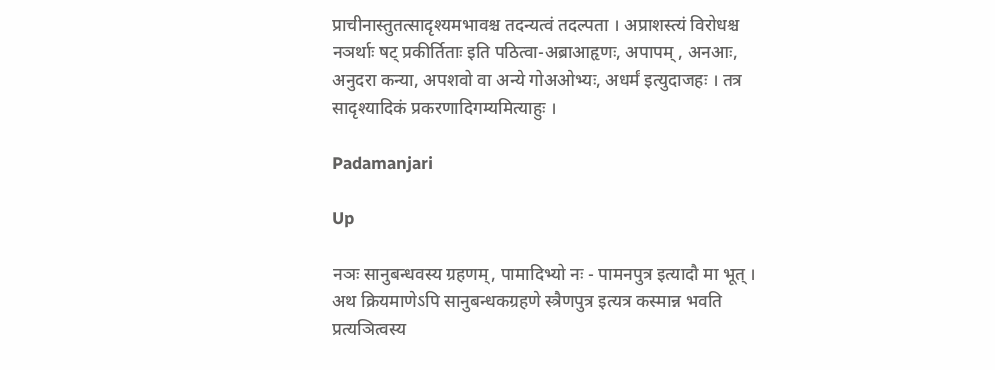प्राचीनास्तुतत्सादृश्यमभावश्च तदन्यत्वं तदल्पता । अप्राशस्त्यं विरोधश्च नञर्थाः षट् प्रकीर्तिताः इति पठित्वा-अब्राआहृणः, अपापम् , अनआः, अनुदरा कन्या, अपशवो वा अन्ये गोअओभ्यः, अधर्मं इत्युदाजहः । तत्र सादृश्यादिकं प्रकरणादिगम्यमित्याहुः ।

Padamanjari

Up

नञः सानुबन्धवस्य ग्रहणम्, पामादिभ्यो नः - पामनपुत्र इत्यादौ मा भूत् । अथ क्रियमाणेऽपि सानुबन्धकग्रहणे स्त्रैणपुत्र इत्यत्र कस्मान्न भवति प्रत्यञित्वस्य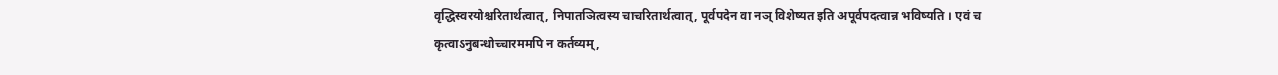वृद्धिस्वरयोश्चरितार्थत्वात्, निपातञित्वस्य चाचरितार्थत्वात्, पूर्वपदेन वा नञ् विशेष्यत इति अपूर्वपदत्वान्न भविष्यति । एवं च कृत्वाऽनुबन्धोच्चारममपि न कर्तव्यम्,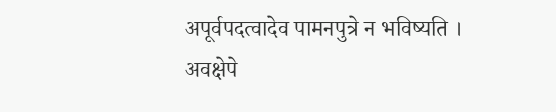अपूर्वपदत्वादेव पामनपुत्रे न भविष्यति । अवक्षेपे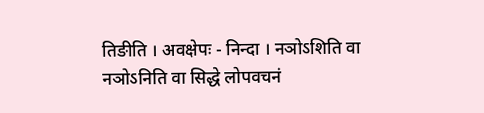तिङीति । अवक्षेपः - निन्दा । नञोऽशिति वा नञोऽनिति वा सिद्धे लोपवचनं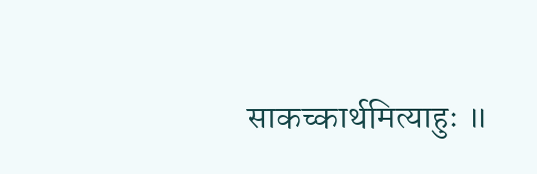साकच्कार्थमित्याहुः ॥